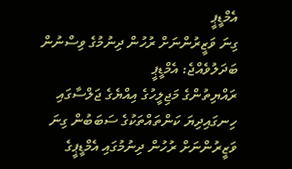އެމްޑީޕީ
ގިނަ ވަޒީރުންނަށް ރުހުން ދިނުމުގެ ވިސްނުން ބަދަލުވެއްޖެ: އެމްޑީޕީ
ރައްޔިތުންގެ މަޖިލީހުގެ އިއްޔެގެ ޖަލްސާގައި ހިނގައިދިޔަ ކަންތައްތަކުގެ ސަބަބުން ގިނަ ވަޒީރުންނަށް ރުހުން ދިނުމުގައި އެމްޑީޕީގެ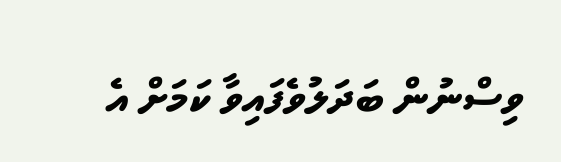ވިސްނުން ބަދަލުވެފައިވާ ކަމަށް އެ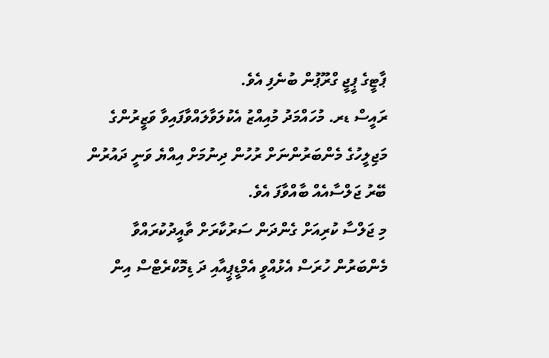ޕާޓީގެ ޕީޖީ ގްރޫޕުން ބުނެފި އެވެ.
ރައީސް ޑރ. މުހައްމަދު މުއިއްޒު އެކުލަވާލައްވާފައިވާ ވަޒީރުންގެ މަޖިލީހުގެ މެންބަރުންނަށް ރުހުން ދިނުމަށް އިއްޔެ ވަނީ ދައުރުން ބޭރު ޖަލްސާއެއް ބާއްވާފަ އެވެ.
މި ޖަލްސާ ކުރިއަށް ގެންދަން ސަރުކާރަށް ތާއީދުކުރައްވާ މެންބަރުން ހުރަސް އެޅުއްވީ އެމްޑީޕީއާއި ދަ ޑިމޮކްރެޓްސް އިން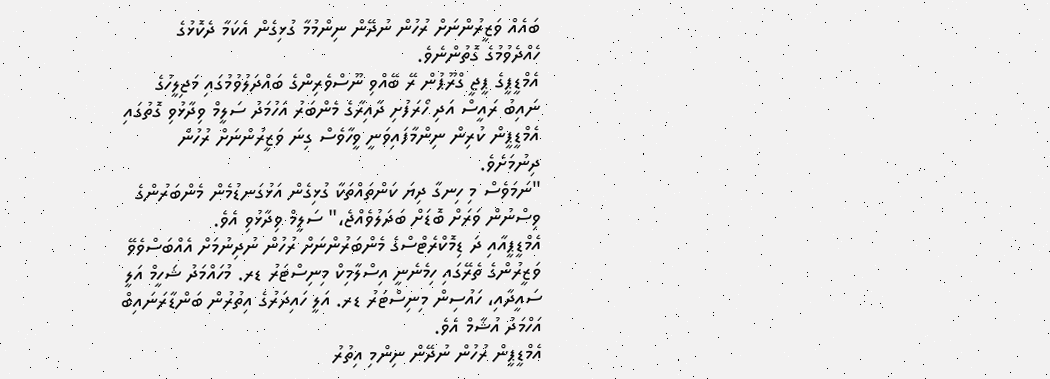ބައެއް ވަޒީރުންނަށް ރުހުން ނުދޭން ނިންމުމާ ގުޅިގެން އެކަމާ ދެކޮޅުގެ ހެއްދެވުމުގެ ގޮތުންނެވެ.
އެމްޑީޕީގެ ޕީޖީ ގްރޫޕުން ރޭ ބޭއްވި ނޫސްވެރިންގެ ބައްދަލުވުމުގައި މަޖިލީހުގެ ނައިބު ރައީސް އަދި ހޯރަފުށި ދާއިރާގެ މެންބަރު އަހުމަދު ސަލީމް ވިދާޅުވި ގޮތުގައި އެމްޑީޕީން ކުރިން ނިންމާފައިވަނީ ވީހާވެސް ގިނަ ވަޒީރުންނަށް ރުހުން ދިނުމަށެވެ.
"ނަމަވެސް މި ހިނގާ ދިޔަ ކަންތައްތަކާ ގުޅިގެން އަޅުގަނޑުމެން މެންބަރުންގެ ވިސްނުން ވަރަށް ބޮޑަށް ބަދަލުވެއްޖެ،" ސަލީމް ވިދާޅުވި އެވެ.
އެމްޑީޕީއާއި ދަ ޑިމޮކްރެޓްސްގެ މެންބަރުންނަށް ރުހުން ނުދިނުމަށް އެއްބަސްވެވޭ ވަޒީރުންގެ ތެރޭގައި ހިމެނެނީ އިސްލާމިކް މިނިސްޓަރު ޑރ. މުހައްމަދު ޝަހީމް އަލީ ސައީދާއި، ހައުސިން މިނިސްޓަރު ޑރ. އަލީ ހައިދަރުގެ އިތުރުން ބަންޑާރަނައިބް އަހްމަދު އުޝާމް އެވެ.
އެމްޑީޕީން ރުހުން ނުދޭން ނިންމި އިތުރު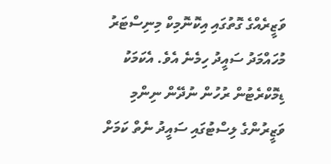ވަޒީރެއްގެ ގޮތުގައި އިކޮނޮމިކް މިނިސްޓަރު މުހައްމަދު ސައީދު ހިމެނެ އެވެ. އެކަމަކު ޑިމޮކްރެޓުން ރުހުން ނުދޭން ނިންމި ވަޒީރުންގެ ލިސްޓުގައި ސައީދު ނެތް ކަމަށް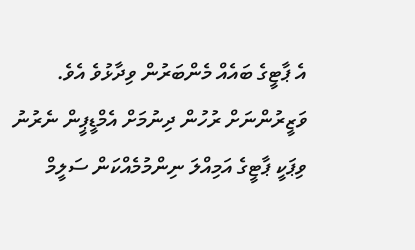އެ ޕާޓީގެ ބައެއް މެންބަރުން ވިދާޅުވެ އެވެ.
ވަޒީރުންނަށް ރުހުން ދިނުމަށް އެމްޑީޕީން ނެރުނު ވިޕަކީ ޕާޓީގެ އަމިއްލަ ނިންމުމެއްކަން ސަލީމް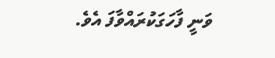ވަނީ ފާހަގަކުރައްވާފަ އެވެ.